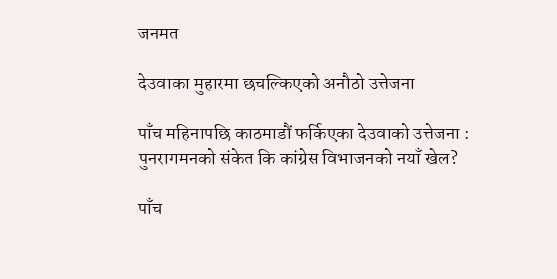जनमत

देउवाका मुहारमा छचल्किएको अनौठो उत्तेजना

पाँच महिनापछि काठमाडौं फर्किएका देउवाको उत्तेजना : पुनरागमनको संकेत कि कांग्रेस विभाजनको नयाँ खेल?

पाँच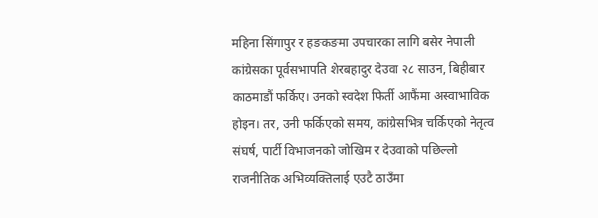महिना सिंगापुर र हङकङमा उपचारका लागि बसेर नेपाली कांग्रेसका पूर्वसभापति शेरबहादुर देउवा २८ साउन, बिहीबार काठमाडौं फर्किए। उनको स्वदेश फिर्ती आफैंमा अस्वाभाविक होइन। तर, उनी फर्किएको समय, कांग्रेसभित्र चर्किएको नेतृत्व संघर्ष, पार्टी विभाजनको जोखिम र देउवाको पछिल्लो राजनीतिक अभिव्यक्तिलाई एउटै ठाउँमा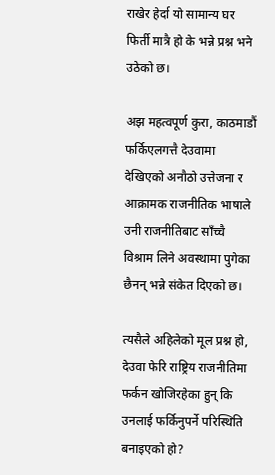राखेर हेर्दा यो सामान्य घर फिर्ती मात्रै हो के भन्ने प्रश्न भने उठेको छ।

अझ महत्वपूर्ण कुरा, काठमाडौं फर्किएलगत्तै देउवामा देखिएको अनौठो उत्तेजना र आक्रामक राजनीतिक भाषाले उनी राजनीतिबाट साँच्चै विश्राम लिने अवस्थामा पुगेका छैनन् भन्ने संकेत दिएको छ।

त्यसैले अहिलेको मूल प्रश्न हो, देउवा फेरि राष्ट्रिय राजनीतिमा फर्कन खोजिरहेका हुन् कि उनलाई फर्किनुपर्ने परिस्थिति बनाइएको हो?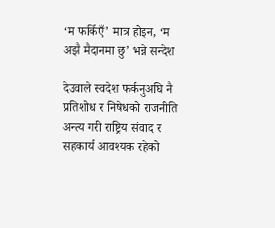‘म फर्किएँ’ मात्र होइन, ‘म अझै मैदानमा छु’ भन्ने सन्देश

देउवाले स्वदेश फर्कनुअघि नै प्रतिशोध र निषेधको राजनीति अन्त्य गरी राष्ट्रिय संवाद र सहकार्य आवश्यक रहेको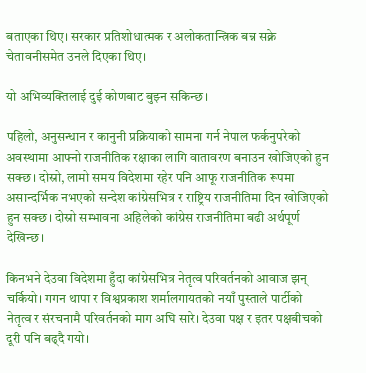बताएका थिए। सरकार प्रतिशोधात्मक र अलोकतान्त्रिक बन्न सक्ने चेतावनीसमेत उनले दिएका थिए।

यो अभिव्यक्तिलाई दुई कोणबाट बुझ्न सकिन्छ।

पहिलो, अनुसन्धान र कानुनी प्रक्रियाको सामना गर्न नेपाल फर्कनुपरेको अवस्थामा आफ्नो राजनीतिक रक्षाका लागि वातावरण बनाउन खोजिएको हुन सक्छ। दोस्रो, लामो समय विदेशमा रहेर पनि आफू राजनीतिक रूपमा असान्दर्भिक नभएको सन्देश कांग्रेसभित्र र राष्ट्रिय राजनीतिमा दिन खोजिएको हुन सक्छ। दोस्रो सम्भावना अहिलेको कांग्रेस राजनीतिमा बढी अर्थपूर्ण देखिन्छ।

किनभने देउवा विदेशमा हुँदा कांग्रेसभित्र नेतृत्व परिवर्तनको आवाज झन् चर्कियो। गगन थापा र विश्वप्रकाश शर्मालगायतको नयाँ पुस्ताले पार्टीको नेतृत्व र संरचनामै परिवर्तनको माग अघि सारे। देउवा पक्ष र इतर पक्षबीचको दूरी पनि बढ्दै गयो।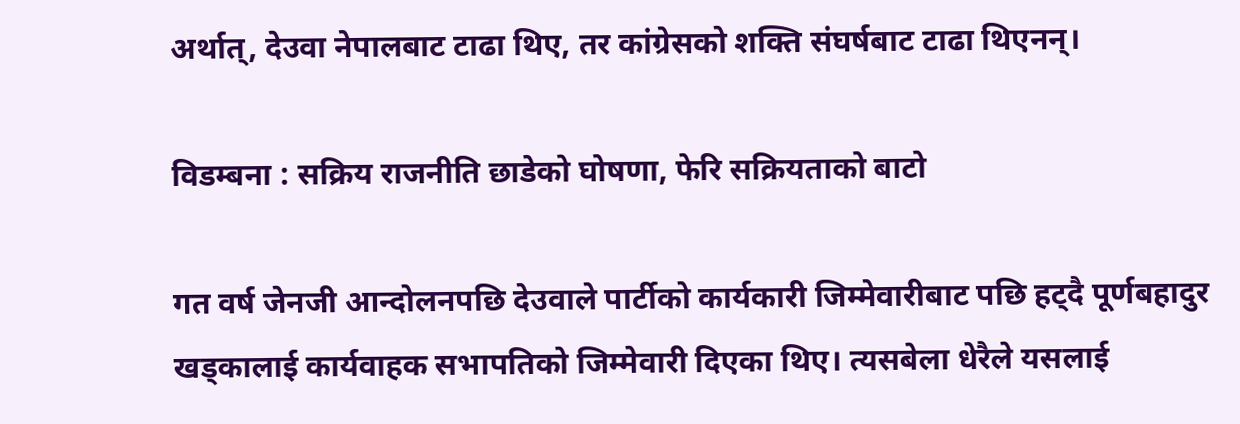अर्थात्, देउवा नेपालबाट टाढा थिए, तर कांग्रेसको शक्ति संघर्षबाट टाढा थिएनन्।

विडम्बना : सक्रिय राजनीति छाडेको घोषणा, फेरि सक्रियताको बाटो

गत वर्ष जेनजी आन्दोलनपछि देउवाले पार्टीको कार्यकारी जिम्मेवारीबाट पछि हट्दै पूर्णबहादुर खड्कालाई कार्यवाहक सभापतिको जिम्मेवारी दिएका थिए। त्यसबेला धेरैले यसलाई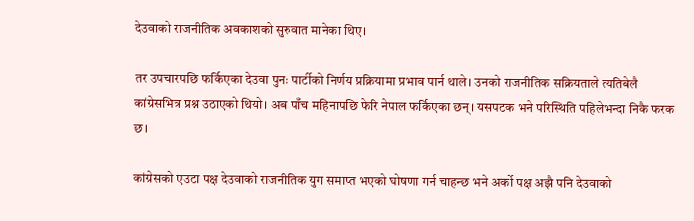देउवाको राजनीतिक अवकाशको सुरुवात मानेका थिए।

तर उपचारपछि फर्किएका देउवा पुनः पार्टीको निर्णय प्रक्रियामा प्रभाव पार्न थाले। उनको राजनीतिक सक्रियताले त्यतिबेलै कांग्रेसभित्र प्रश्न उठाएको थियो। अब पाँच महिनापछि फेरि नेपाल फर्किएका छन्। यसपटक भने परिस्थिति पहिलेभन्दा निकै फरक छ।

कांग्रेसको एउटा पक्ष देउवाको राजनीतिक युग समाप्त भएको घोषणा गर्न चाहन्छ भने अर्को पक्ष अझै पनि देउवाको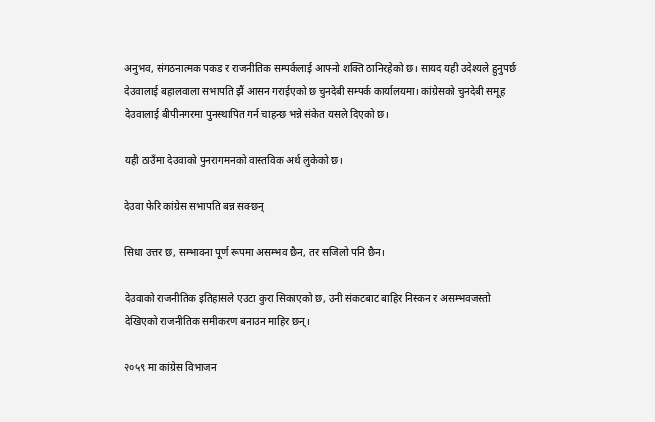अनुभव, संगठनात्मक पकड र राजनीतिक सम्पर्कलाई आफ्नो शक्ति ठानिरहेको छ। सायद यही उदेश्यले हुनुपर्छ देउवालाई बहालवाला सभापति झैं आसन गराईएको छ चुनदेबी सम्पर्क कार्यालयमा। कांग्रेसको चुनदेबी समूह देउवालाई बीपीनगरमा पुनस्थापित गर्न चाहन्छ भन्ने संकेत यसले दिएको छ।

यही ठाउँमा देउवाको पुनरागमनको वास्तविक अर्थ लुकेको छ।

देउवा फेरि कांग्रेस सभापति बन्न सक्छन्

सिधा उत्तर छ, सम्भावना पूर्ण रूपमा असम्भव छैन, तर सजिलो पनि छैन।

देउवाको राजनीतिक इतिहासले एउटा कुरा सिकाएको छ, उनी संकटबाट बाहिर निस्कन र असम्भवजस्तो देखिएको राजनीतिक समीकरण बनाउन माहिर छन्।

२०५९ मा कांग्रेस विभाजन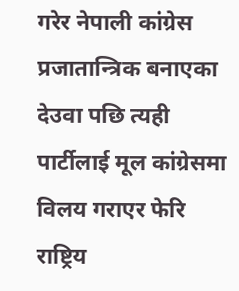गरेर नेपाली कांग्रेस प्रजातान्त्रिक बनाएका देउवा पछि त्यही पार्टीलाई मूल कांग्रेसमा विलय गराएर फेरि राष्ट्रिय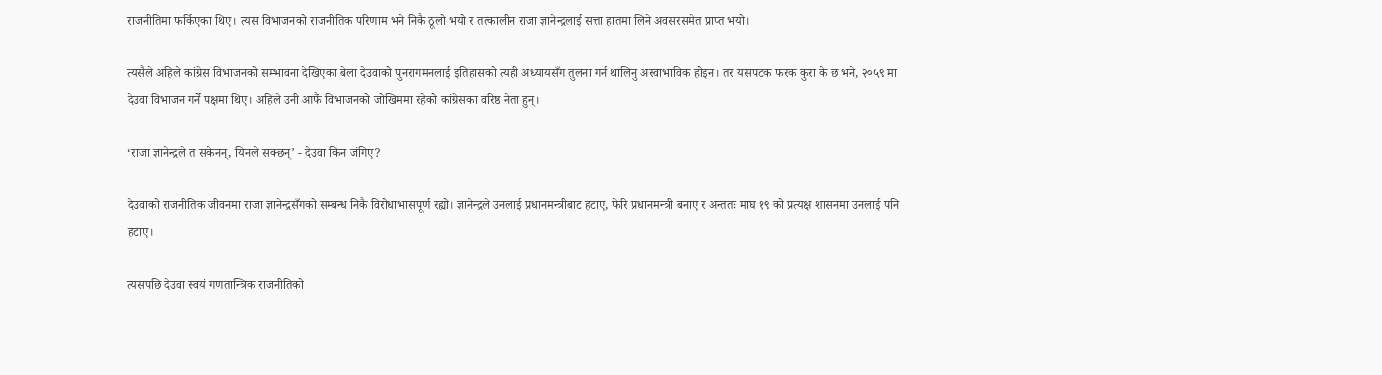राजनीतिमा फर्किएका थिए। त्यस विभाजनको राजनीतिक परिणाम भने निकै ठूलो भयो र तत्कालीन राजा ज्ञानेन्द्रलाई सत्ता हातमा लिने अवसरसमेत प्राप्त भयो।

त्यसैले अहिले कांग्रेस विभाजनको सम्भावना देखिएका बेला देउवाको पुनरागमनलाई इतिहासको त्यही अध्यायसँग तुलना गर्न थालिनु अस्वाभाविक होइन। तर यसपटक फरक कुरा के छ भने, २०५९ मा देउवा विभाजन गर्ने पक्षमा थिए। अहिले उनी आफैं विभाजनको जोखिममा रहेको कांग्रेसका वरिष्ठ नेता हुन्।

‘राजा ज्ञानेन्द्रले त सकेनन्, यिनले सक्छन्’ - देउवा किन जंगिए?

देउवाको राजनीतिक जीवनमा राजा ज्ञानेन्द्रसँगको सम्बन्ध निकै विरोधाभासपूर्ण रह्यो। ज्ञानेन्द्रले उनलाई प्रधानमन्त्रीबाट हटाए, फेरि प्रधानमन्त्री बनाए र अन्ततः माघ १९ को प्रत्यक्ष शासनमा उनलाई पनि हटाए।

त्यसपछि देउवा स्वयं गणतान्त्रिक राजनीतिको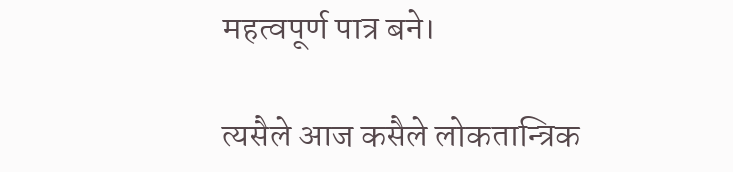महत्वपूर्ण पात्र बने।

त्यसैले आज कसैले लोकतान्त्रिक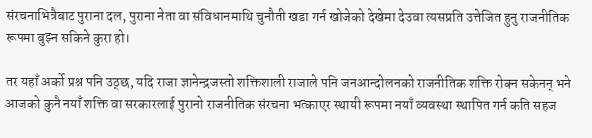संरचनाभित्रैबाट पुराना दल, पुराना नेता वा संविधानमाथि चुनौती खडा गर्न खोजेको देखेमा देउवा त्यसप्रति उत्तेजित हुनु राजनीतिक रूपमा बुझ्न सकिने कुरा हो।

तर यहाँ अर्को प्रश्न पनि उठ्छ, यदि राजा ज्ञानेन्द्रजस्तो शक्तिशाली राजाले पनि जनआन्दोलनको राजनीतिक शक्ति रोक्न सकेनन् भने आजको कुनै नयाँ शक्ति वा सरकारलाई पुरानो राजनीतिक संरचना भत्काएर स्थायी रूपमा नयाँ व्यवस्था स्थापित गर्न कति सहज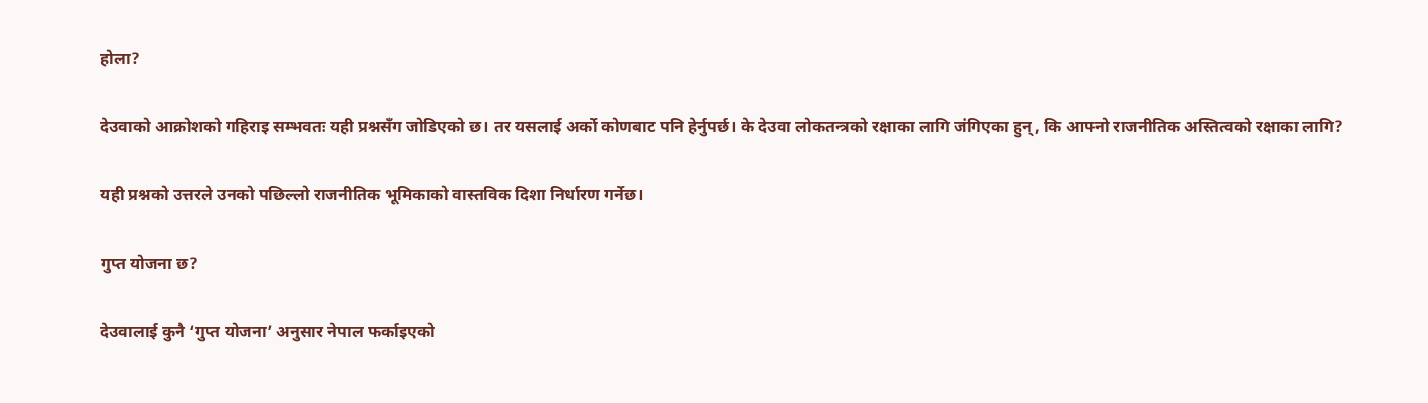होला?

देउवाको आक्रोशको गहिराइ सम्भवतः यही प्रश्नसँग जोडिएको छ। तर यसलाई अर्को कोणबाट पनि हेर्नुपर्छ। के देउवा लोकतन्त्रको रक्षाका लागि जंगिएका हुन्, कि आफ्नो राजनीतिक अस्तित्वको रक्षाका लागि?

यही प्रश्नको उत्तरले उनको पछिल्लो राजनीतिक भूमिकाको वास्तविक दिशा निर्धारण गर्नेछ।

गुप्त योजना छ?

देउवालाई कुनै ‘गुप्त योजना’ अनुसार नेपाल फर्काइएको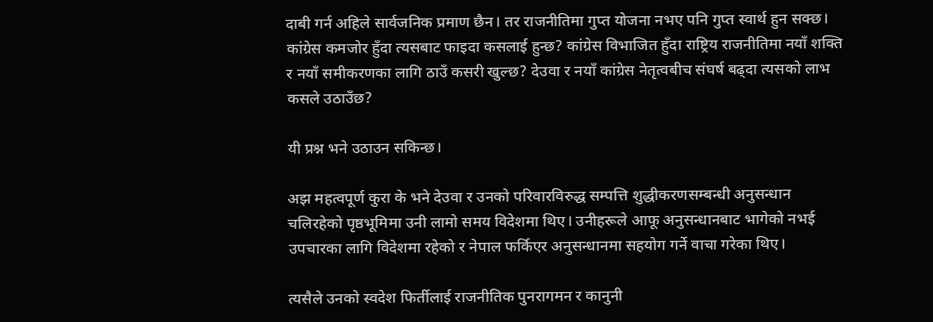दाबी गर्न अहिले सार्वजनिक प्रमाण छैन। तर राजनीतिमा गुप्त योजना नभए पनि गुप्त स्वार्थ हुन सक्छ। कांग्रेस कमजोर हुँदा त्यसबाट फाइदा कसलाई हुन्छ? कांग्रेस विभाजित हुँदा राष्ट्रिय राजनीतिमा नयाँ शक्ति र नयाँ समीकरणका लागि ठाउँ कसरी खुल्छ? देउवा र नयाँ कांग्रेस नेतृत्वबीच संघर्ष बढ्दा त्यसको लाभ कसले उठाउँछ?

यी प्रश्न भने उठाउन सकिन्छ।

अझ महत्वपूर्ण कुरा के भने देउवा र उनको परिवारविरुद्ध सम्पत्ति शुद्धीकरणसम्बन्धी अनुसन्धान चलिरहेको पृष्ठभूमिमा उनी लामो समय विदेशमा थिए। उनीहरूले आफू अनुसन्धानबाट भागेको नभई उपचारका लागि विदेशमा रहेको र नेपाल फर्किएर अनुसन्धानमा सहयोग गर्ने वाचा गरेका थिए।

त्यसैले उनको स्वदेश फिर्तीलाई राजनीतिक पुनरागमन र कानुनी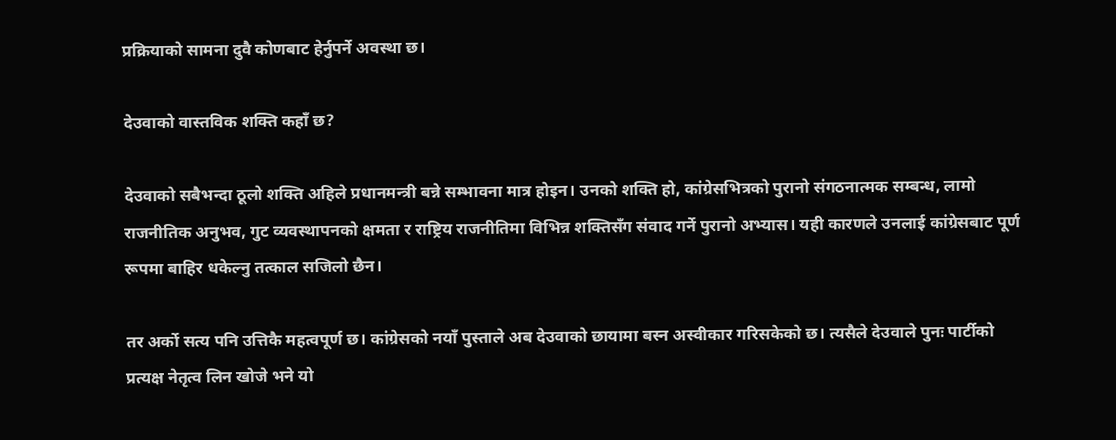प्रक्रियाको सामना दुवै कोणबाट हेर्नुपर्ने अवस्था छ।

देउवाको वास्तविक शक्ति कहाँ छ?

देउवाको सबैभन्दा ठूलो शक्ति अहिले प्रधानमन्त्री बन्ने सम्भावना मात्र होइन। उनको शक्ति हो, कांग्रेसभित्रको पुरानो संगठनात्मक सम्बन्ध, लामो राजनीतिक अनुभव, गुट व्यवस्थापनको क्षमता र राष्ट्रिय राजनीतिमा विभिन्न शक्तिसँग संवाद गर्ने पुरानो अभ्यास। यही कारणले उनलाई कांग्रेसबाट पूर्ण रूपमा बाहिर धकेल्नु तत्काल सजिलो छैन।

तर अर्को सत्य पनि उत्तिकै महत्वपूर्ण छ। कांग्रेसको नयाँ पुस्ताले अब देउवाको छायामा बस्न अस्वीकार गरिसकेको छ। त्यसैले देउवाले पुनः पार्टीको प्रत्यक्ष नेतृत्व लिन खोजे भने यो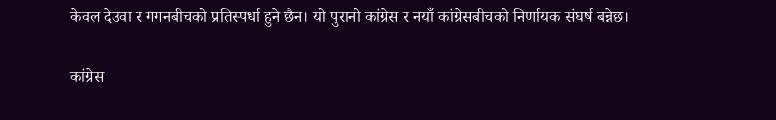केवल देउवा र गगनबीचको प्रतिस्पर्धा हुने छैन। यो पुरानो कांग्रेस र नयाँ कांग्रेसबीचको निर्णायक संघर्ष बन्नेछ।

कांग्रेस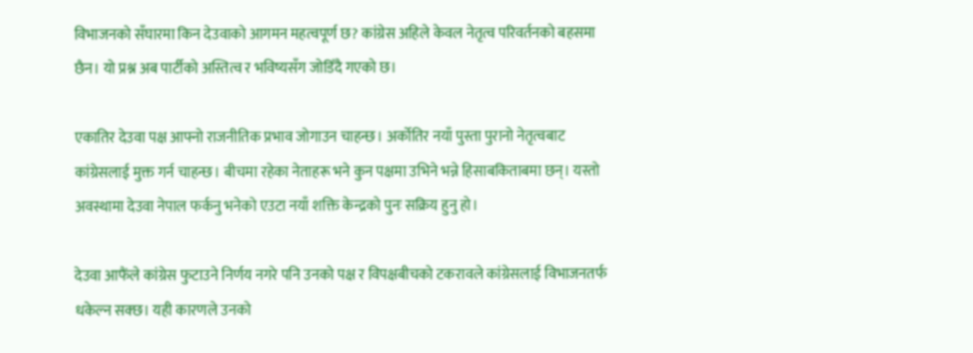विभाजनको सँघारमा किन देउवाको आगमन महत्वपूर्ण छ? कांग्रेस अहिले केवल नेतृत्व परिवर्तनको बहसमा छैन। यो प्रश्न अब पार्टीको अस्तित्व र भविष्यसँग जोडिँदै गएको छ।

एकातिर देउवा पक्ष आफ्नो राजनीतिक प्रभाव जोगाउन चाहन्छ। अर्कोतिर नयाँ पुस्ता पुरानो नेतृत्वबाट कांग्रेसलाई मुक्त गर्न चाहन्छ। बीचमा रहेका नेताहरू भने कुन पक्षमा उभिने भन्ने हिसाबकिताबमा छन्। यस्तो अवस्थामा देउवा नेपाल फर्कनु भनेको एउटा नयाँ शक्ति केन्द्रको पुनः सक्रिय हुनु हो।

देउवा आफैंले कांग्रेस फुटाउने निर्णय नगरे पनि उनको पक्ष र विपक्षबीचको टकरावले कांग्रेसलाई विभाजनतर्फ धकेल्न सक्छ। यही कारणले उनको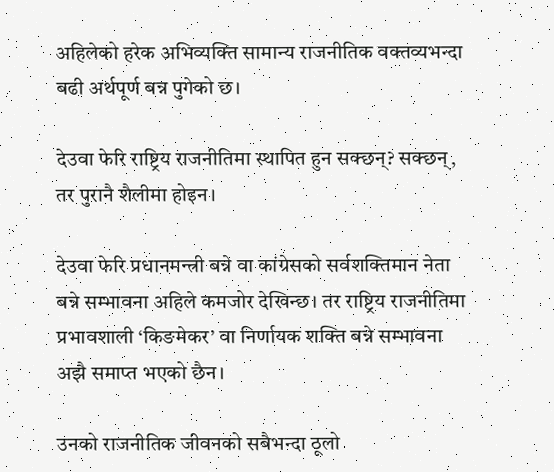अहिलेको हरेक अभिव्यक्ति सामान्य राजनीतिक वक्तव्यभन्दा बढी अर्थपूर्ण बन्न पुगेको छ।

देउवा फेरि राष्ट्रिय राजनीतिमा स्थापित हुन सक्छन्? सक्छन्, तर पुरानै शैलीमा होइन।

देउवा फेरि प्रधानमन्त्री बन्ने वा कांग्रेसको सर्वशक्तिमान नेता बन्ने सम्भावना अहिले कमजोर देखिन्छ। तर राष्ट्रिय राजनीतिमा प्रभावशाली ‘किङमेकर’ वा निर्णायक शक्ति बन्ने सम्भावना अझै समाप्त भएको छैन।

उनको राजनीतिक जीवनको सबैभन्दा ठूलो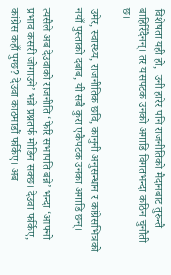विशेषता यही हो,  उनी हारेर पनि राजनीतिको मैदानबाट तुरुन्तै बाहिरिँदैनन्। तर यसपटक उनको अगाडि विगतभन्दा कठिन चुनौती छ।

उमेर, स्वास्थ्य, राजनीतिक छवि, कानुनी अनुसन्धान र कांग्रेसभित्रको नयाँ पुस्ताको दबाब, यी सबै कुरा एकैपटक उनका अगाडि छन्।

त्यसैले अब देउवाको राजनीति ‘फेरि सभापति बन्ने’ भन्दा ‘आफ्नो प्रभाव कसरी जोगाउने’ भन्ने प्रश्नतर्फ मोडिन सक्छ। देउवा फर्किए, कांग्रेस कहाँ पुग्छ? देउवा काठमाडौं फर्किए। अब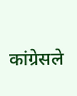कांग्रेसले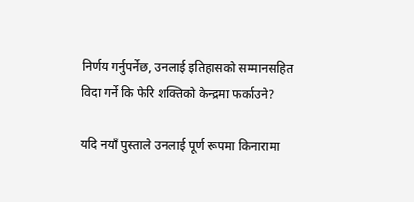निर्णय गर्नुपर्नेछ, उनलाई इतिहासको सम्मानसहित विदा गर्ने कि फेरि शक्तिको केन्द्रमा फर्काउने?

यदि नयाँ पुस्ताले उनलाई पूर्ण रूपमा किनारामा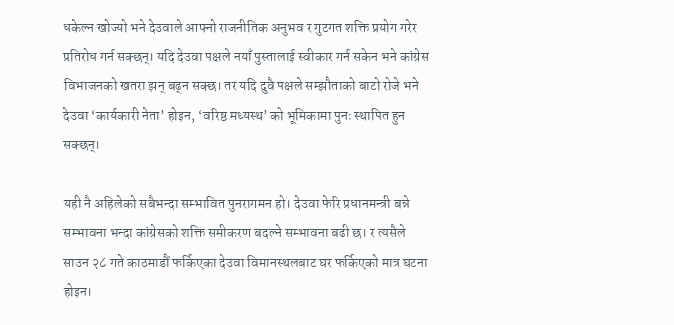धकेल्न खोज्यो भने देउवाले आफ्नो राजनीतिक अनुभव र गुटगत शक्ति प्रयोग गरेर प्रतिरोध गर्न सक्छन्। यदि देउवा पक्षले नयाँ पुस्तालाई स्वीकार गर्न सकेन भने कांग्रेस विभाजनको खतरा झन् बढ्न सक्छ। तर यदि दुवै पक्षले सम्झौताको बाटो रोजे भने देउवा ‘कार्यकारी नेता’ होइन, ‘वरिष्ठ मध्यस्थ’ को भूमिकामा पुनः स्थापित हुन सक्छन्।

यही नै अहिलेको सबैभन्दा सम्भावित पुनरागमन हो। देउवा फेरि प्रधानमन्त्री बन्ने सम्भावना भन्दा कांग्रेसको शक्ति समीकरण बदल्ने सम्भावना बढी छ। र त्यसैले साउन २८ गते काठमाडौं फर्किएका देउवा विमानस्थलबाट घर फर्किएको मात्र घटना होइन।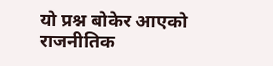यो प्रश्न बोकेर आएको राजनीतिक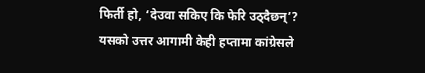फिर्ती हो, ‘देउवा सकिए कि फेरि उठ्दैछन्’? यसको उत्तर आगामी केही हप्तामा कांग्रेसले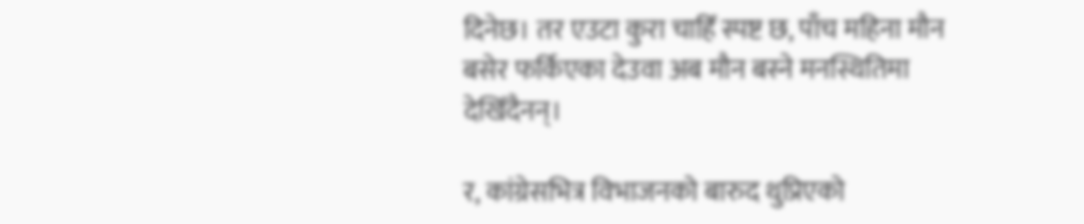दिनेछ। तर एउटा कुरा चाहिँ स्पष्ट छ, पाँच महिना मौन बसेर फर्किएका देउवा अब मौन बस्ने मनस्थितिमा देखिँदैनन्।

र, कांग्रेसभित्र विभाजनको बारुद थुप्रिएको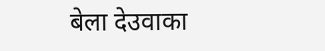बेला देउवाका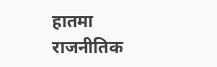हातमा  राजनीतिक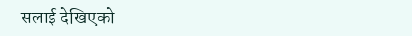सलाई देखिएको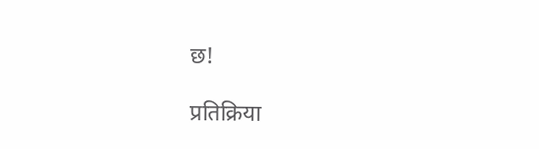छ!

प्रतिक्रिया